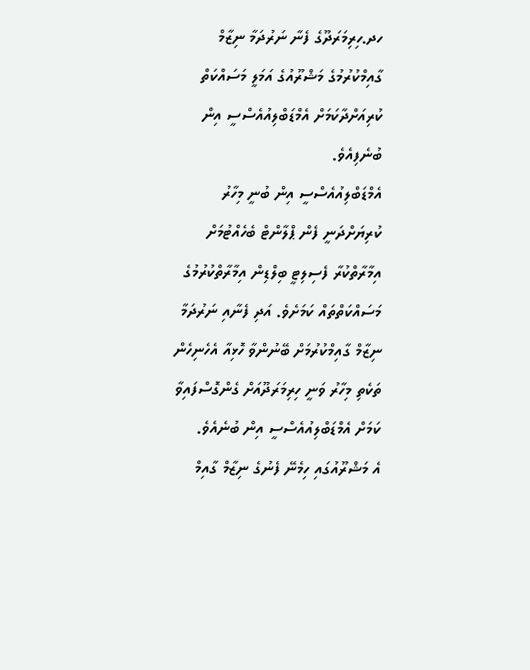ހދ.ހިރިމަރަދޫގެ ފެނާ ނަރުދަމާ ނިޒާމް ގާއިމްކުރުމުގެ މަޝްރޫއުގެ އަމަލީ މަސައްކަތް ކުރިއަށްދާކަމަށް އެމްޑަބްލިއުއެސްސީ އިން ބުނެފިއެވެ.
އެމްޑަބްލިއުއެސްސީ އިން ބުނީ މިހާރު ކުރިޔަށްދަނީ ފެން ޕްލާންޓް ބެހެއްޓުމަށް އިމާރާތްކުރާ ފެސިލިޓީ ބިލްޑިން އިމާރާތްކުރުމުގެ މަސައްކަތްތައް ކަމަށެވެ. އަދި ފެނާއި ނަރުދަމާ ނިޒާމް ގާއިމްކުރުމަށް ބޭނުންވާ ހޮޅިއާ އެހެނިހެން ތަކެތި މިހާރު ވަނީ ހިރިމަރަދޫއަށް ގެންގޮސްފައިވާ ކަމަށް އެމްޑަބްލިއުއެސްސީ އިން ބުނެއެވެ.
އެ މަޝްރޫއުގައި ހިމެނޭ ފެނުގެ ނިޒާމް ގާއިމް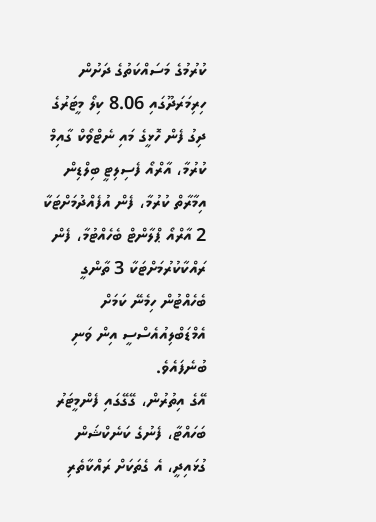ކުރުމުގެ މަސައްކަތުގެ ދަށުން ހިރިމަރަދޫގައި 8.06 ކިލޯ މީޓަރުގެ ދިގު ފެން ހޮޅީގެ މައި ނެޓްވޯކް ގާއިމް ކުރުމާ، އާރްއޯ ފެސިލިޓީ ބިލްޑިން އިމާރާތް ކުރުމާ، ފެން އުފެއްދުމަށްޓަކާ 2 އާރްއޯ ޕްލާންޓް ބެހެއްޓުމާ، ފެން ރައްކާކުރުމަށްޓަކާ 3 ތާންގީ ބެހެއްޓުން ހިމެނޭ ކަމަށް އެމްޑަބްލިއުއެސްސީ އިން ވަނި ބުނެފައެވެ.
އޭގެ އިތުރުން، ގޭގޭގައި ފެންމީޓަރު ބަހައްޓާ، ފެނުގެ ކަނެކްޝަން ގުޅައިދީ، އެ ގެތަކަށް ރައްކާތެރި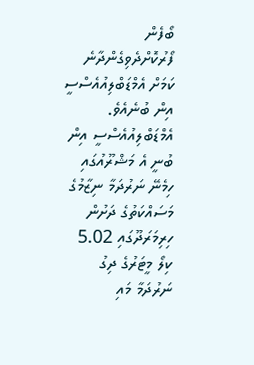ބޯފެން ފޯރުކޮށްދެވިގެންދާނެ ކަމަށް އެމްޑަބްލިއުއެސްސީ އިން ބުނެއެވެ.
އެމްޑަބްލިއުއެސްސީ އިން ބުނީ އެ މަޝްރޫއުގައި ހިމެނޭ ނަރުދަމާ ނިޒާމުގެ މަސައްކަތުގެ ދަށުން ހިރިމަރަދޫގައި 5.02 ކިލޯ މީޓަރުގެ ދިގު ނަރުދަމާ މައި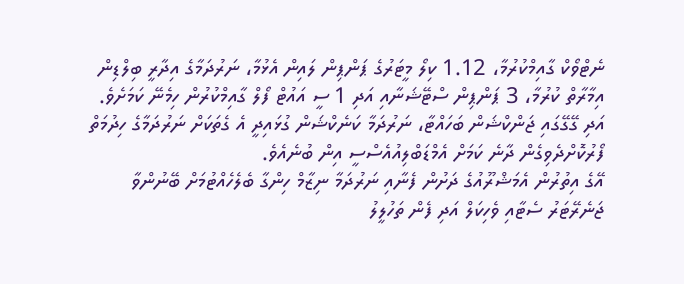ނެޓްވޯކް ގާއިމްކުރުމާ، 1.12 ކިލޯ މީޓަރުގެ ޕަންޕިން ލައިން އެޅުމާ، ނަރުދަމާގެ އިދާރީ ބިލްޑިން އިމާރާތް ކުރުމާ، 3 ޕަންޕިން ސްޓޭޝަނާއި އަދި 1 ސީ އައުޓް ފޯލް ގާއިމްކުރުން ހިމެނޭ ކަމަށެވެ.
އަދި ގޭގޭގައި ޖަންކްޝަން ބަހައްޓާ، ނަރުދަމާ ކަނެކްޝަން ގުޅައިދީ އެ ގެތަކަށް ނަރުދަމާގެ ހިދުމަތް ފޯރުކޮށްދެވިގެން ދާނެ ކަމަށް އެމްޑަބްލިއުއެސްސީ އިން ބުނެއެވެ.
އޭގެ އިތުރުން އެމަޝްރޫއުގެ ދަށުން ފެނާއި ނަރުދަމާ ނިޒާމް ހިންގާ ބެލެހެއްޓުމަށް ބޭނުންވާ ޖަނެރޭޓަރު ސެޓާއި ވެހިކަލް އަދި ފެން ތަހުލީލު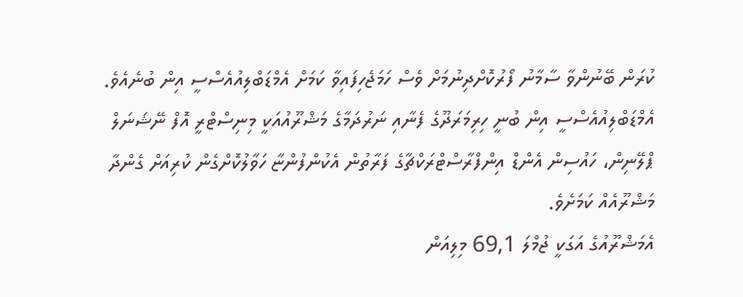ކުރަން ބޭނުންވާ ސާމާނު ފޯރުކޮށްދިނުމަށް ވެސް ހަމަޖެހިފައިވާ ކަމަށް އެމްޑަބްލިއުއެސްސީ އިން ބުނެއެވެ.
އެމްޑަބްލިއުއެސްސީ އިން ބުނީ ހިރިމަރަދޫގެ ފެނާއި ނަރުދަމާގެ މަޝްރޫއުއަކީ މިނިސްޓްރީ އޮފް ނޭޝަނަލް ޕްލޭނިން، ހައުސިން އެންޑް އިންފްރާސްޓްރަކްޗާގެ ފަރާތުން އެކުންފުންޏާ ހަވާލުކޮށްގެން ކުރިއަށް ގެންދާ މަޝްރޫއެއް ކަމަށެވެ.
އެމަޝްރޫއުގެ އަގަކީ ޖުމްލަ 69,1 މިލިއަން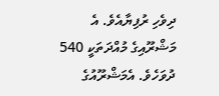ދިވެހި ރުފިޔާއެވެ. އެ މަޝްރޫއިގެ މުއްދަތަކީ 540 ދުވަހެވެ. އެމަޝްރޫއުގެ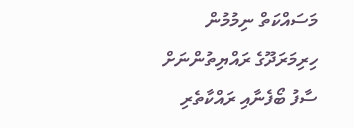މަސައްކަތް ނިމުމުން ހިރިމަރަދޫގެ ރައްޔިތުންނަށް ސާފު ބޯފެނާއި ރައްކާތެރި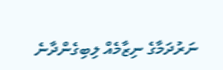ނަރުދަމާގެ ނިޒާމެއް ލިބިގެންދާނެ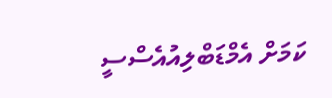ކަމަށް އެމްޑަބްލިއުއެސްސީ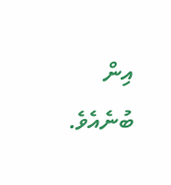އިން ބުނެއެވެ.